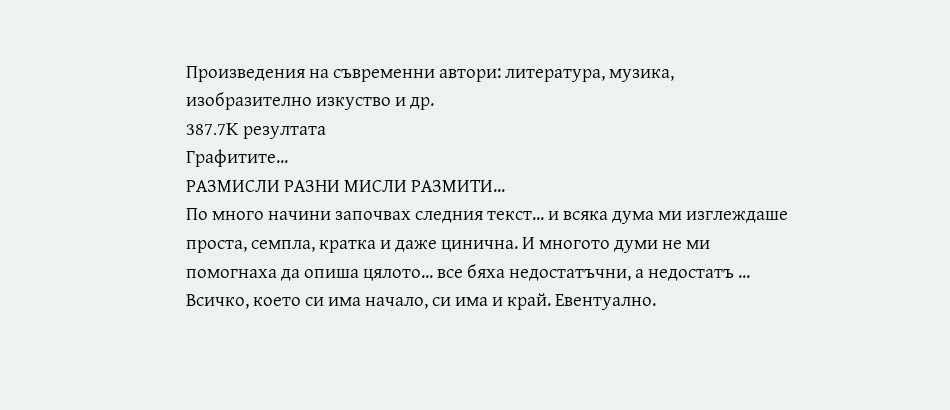Произведения на съвременни автори: литература, музика, изобразително изкуство и др.
387.7K резултата
Графитите...
РАЗМИСЛИ РАЗНИ МИСЛИ РАЗМИТИ...
По много начини започвах следния текст... и всяка дума ми изглеждаше проста, семпла, кратка и даже цинична. И многото думи не ми помогнаха да опиша цялото... все бяха недостатъчни, а недостатъ ...
Всичко, което си има начало, си има и край. Евентуално.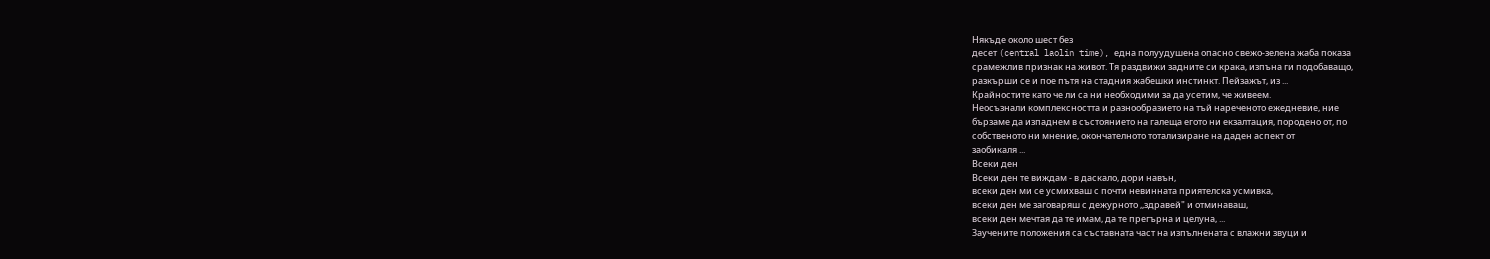Някъде около шест без
десет (central laolin time), една полуудушена опасно свежо-зелена жаба показа
срамежлив признак на живот. Тя раздвижи задните си крака, изпъна ги подобаващо,
разкърши се и пое пътя на стадния жабешки инстинкт. Пейзажът, из ...
Крайностите като че ли са ни необходими за да усетим, че живеем.
Неосъзнали комплексността и разнообразието на тъй нареченото ежедневие, ние
бързаме да изпаднем в състоянието на галеща егото ни екзалтация, породено от, по
собственото ни мнение, окончателното тотализиране на даден аспект от
заобикаля ...
Всеки ден
Всеки ден те виждам - в даскало, дори навън,
всеки ден ми се усмихваш с почти невинната приятелска усмивка,
всеки ден ме заговаряш с дежурното ,,здравей" и отминаваш,
всеки ден мечтая да те имам, да те прегърна и целуна, ...
Заучените положения са съставната част на изпълнената с влажни звуци и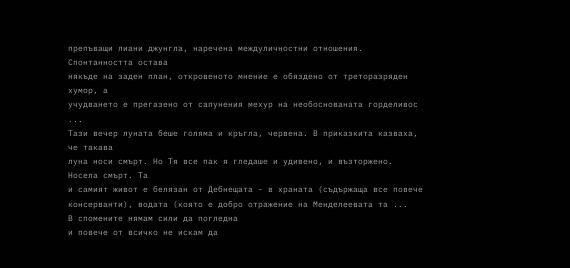препъващи лиани джунгла, наречена междуличностни отношения. Спонтанността остава
някъде на заден план, откровеното мнение е обяздено от треторазряден хумор, а
учудването е прегазено от сапунения мехур на необоснованата горделивос ...
Тази вечер луната беше голяма и кръгла, червена. В приказкита казваха, че такава
луна носи смърт. Но Тя все пак я гледаше и удивено, и възторжено. Носела смърт. Та
и самият живот е белязан от Дебнещата - в храната (съдържаща все повече
консерванти), водата (която е добро отражение на Менделеевата та ...
В спомените нямам сили да погледна
и повече от всичко не искам да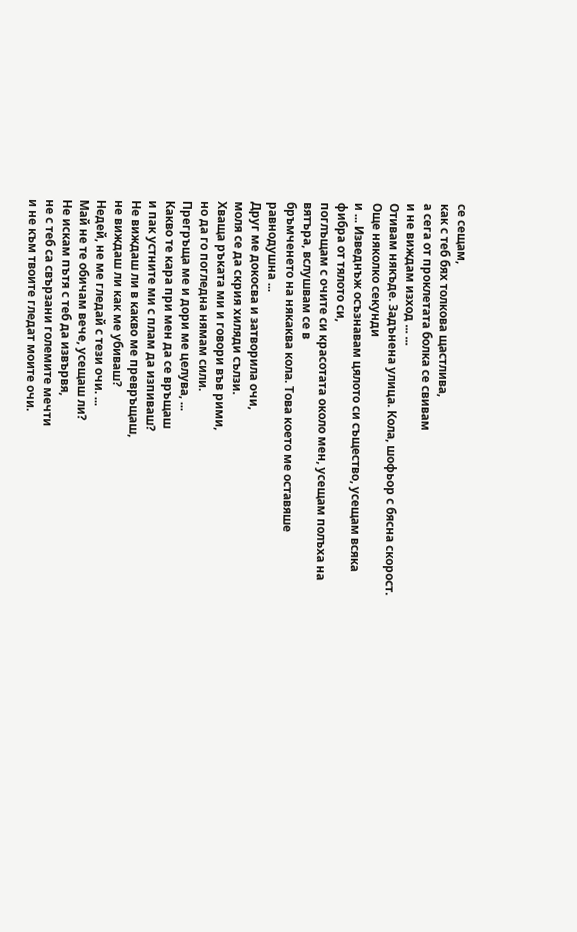се сещам,
как с теб бях толкова щастлива,
а сега от проклетата болка се свивам
и не виждам изход ... ...
Отивам някъде. Задънена улица. Кола, шофьор с бясна скорост. Още няколко секунди
и ... Изведнъж осъзнавам цялото си същество, усещам всяка фибра от тялото си,
поглъщам с очите си красотата около мен, усещам полъха на вятъра, вслушвам се в
бръмченето на някаква кола. Това което ме оставяше равнодушна ...
Друг ме докосва и затворила очи,
моля се да скрия хиляди сълзи.
Хваща ръката ми и говори във рими,
но да го погледна нямам сили.
Прегръща ме и дори ме целува, ...
Какво те кара при мен да се връщаш
и пак устните ми с плам да изпиваш?
Не виждаш ли в какво ме превръщаш,
не виждаш ли как ме убиваш?
Недей, не ме гледай с тези очи. ...
Май не те обичам вече, усещаш ли?
Не искам пътя с теб да извървя,
не с теб са свързани големите мечти
и не към твоите гледат моите очи.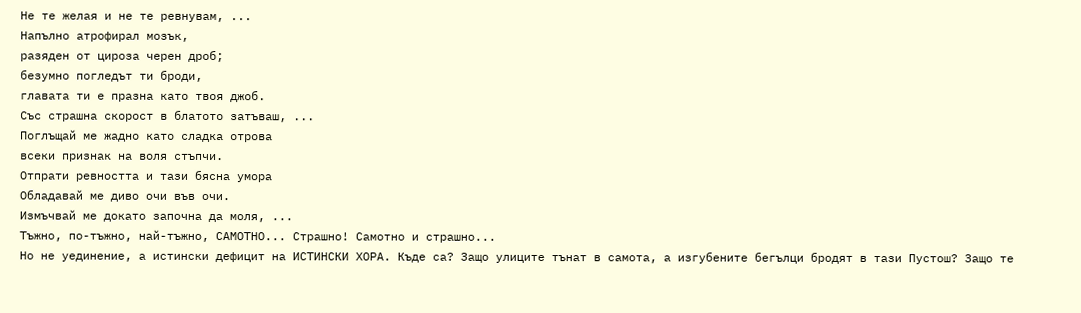Не те желая и не те ревнувам, ...
Напълно атрофирал мозък,
разяден от цироза черен дроб;
безумно погледът ти броди,
главата ти е празна като твоя джоб.
Със страшна скорост в блатото затъваш, ...
Поглъщай ме жадно като сладка отрова
всеки признак на воля стъпчи.
Отпрати ревността и тази бясна умора
Обладавай ме диво очи във очи.
Измъчвай ме докато започна да моля, ...
Тъжно, по-тъжно, най-тъжно, САМОТНО... Страшно! Самотно и страшно...
Но не уединение, а истински дефицит на ИСТИНСКИ ХОРА. Къде са? Защо улиците тънат в самота, а изгубените бегълци бродят в тази Пустош? Защо те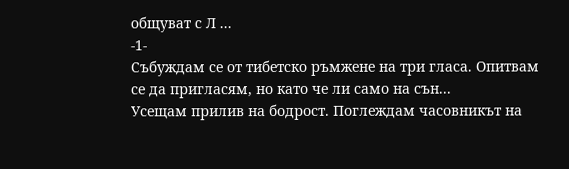общуват с Л ...
-1-
Събуждам се от тибетско ръмжене на три гласа. Опитвам се да пригласям, но като че ли само на сън...
Усещам прилив на бодрост. Поглеждам часовникът на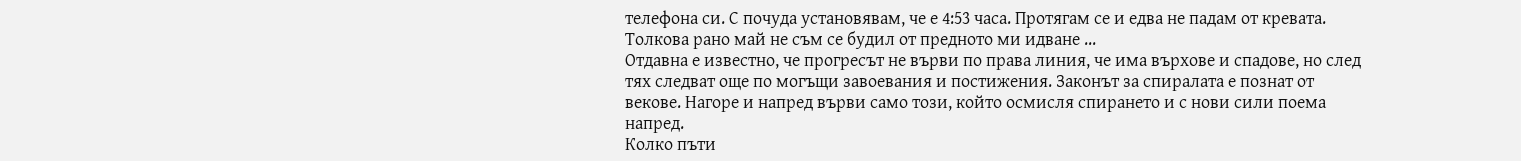телефона си. С почуда установявам, че е 4:53 часа. Протягам се и едва не падам от кревата. Толкова рано май не съм се будил от предното ми идване ...
Отдавна е известно, че прогресът не върви по права линия, че има върхове и спадове, но след тях следват още по могъщи завоевания и постижения. Законът за спиралата е познат от векове. Нагоре и напред върви само този, който осмисля спирането и с нови сили поема напред.
Колко пъти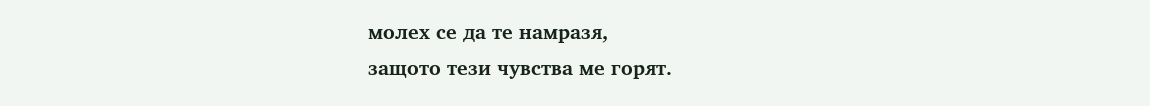молех се да те намразя,
защото тези чувства ме горят.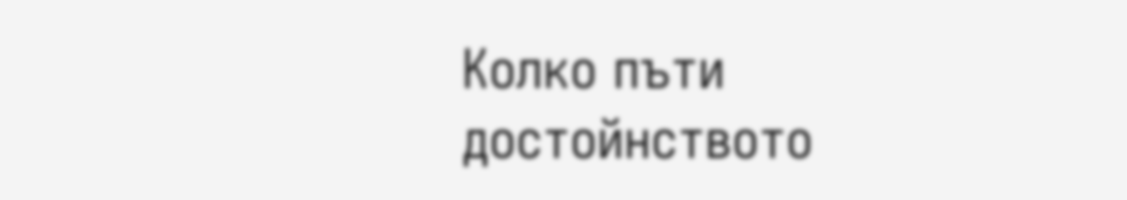Колко пъти достойнството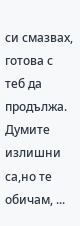си смазвах,
готова с теб да продължа.
Думите излишни са,но те обичам, ...